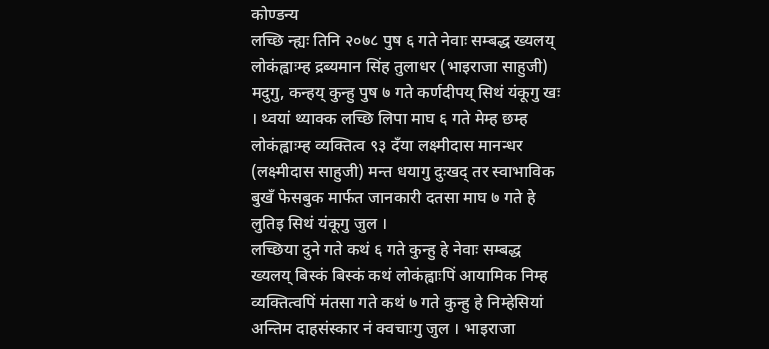कोण्डन्य
लच्छि न्ह्यः तिनि २०७८ पुष ६ गते नेवाः सम्बद्ध ख्यलय् लोकंह्वाःम्ह द्रब्यमान सिंह तुलाधर (भाइराजा साहुजी) मदुगु, कन्हय् कुन्हु पुष ७ गते कर्णदीपय् सिथं यंकूगु खः । थ्वयां थ्याक्क लच्छि लिपा माघ ६ गते मेम्ह छम्ह लोकंह्वाःम्ह व्यक्तित्व ९३ दँया लक्ष्मीदास मानन्धर (लक्ष्मीदास साहुजी) मन्त धयागु दुःखद् तर स्वाभाविक बुखँ फेसबुक मार्फत जानकारी दतसा माघ ७ गते हे लुतिइ सिथं यंकूगु जुल ।
लच्छिया दुने गते कथं ६ गते कुन्हु हे नेवाः सम्बद्ध ख्यलय् बिस्कं बिस्कं कथं लोकंह्वाःपिं आयामिक निम्ह व्यक्तित्वपिं मंतसा गते कथं ७ गते कुन्हु हे निम्हेसियां अन्तिम दाहसंस्कार नं क्वचाःगु जुल । भाइराजा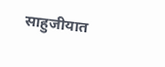साहुजीयात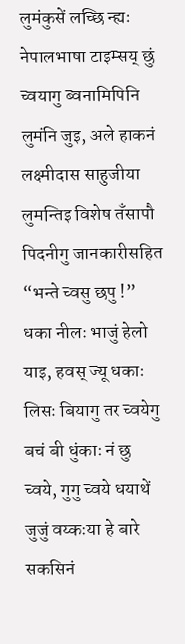लुमंकुसें लच्छि न्ह्यः नेपालभाषा टाइम्सय् छुं च्वयागु ब्वनामिपिनि लुमंनि जुइ, अले हाकनं लक्ष्मीदास साहुजीया लुमन्तिइ विशेष तँसापौ पिदनीगु जानकारीसहित “भन्ते च्वसु छपु !” धका नीलः भाजुं हेलो याइ, हवस् ज्यू धकाः लिसः बियागु तर च्वयेगु बचं बी धुंकाः नं छु च्वये, गुगु च्वये धयाथें जुजुं वय्कःया हे बारे सकसिनं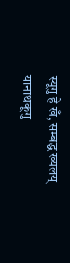स्यूगु हे खँ, सम्बद्ध ख्यलय् यानाथकूगु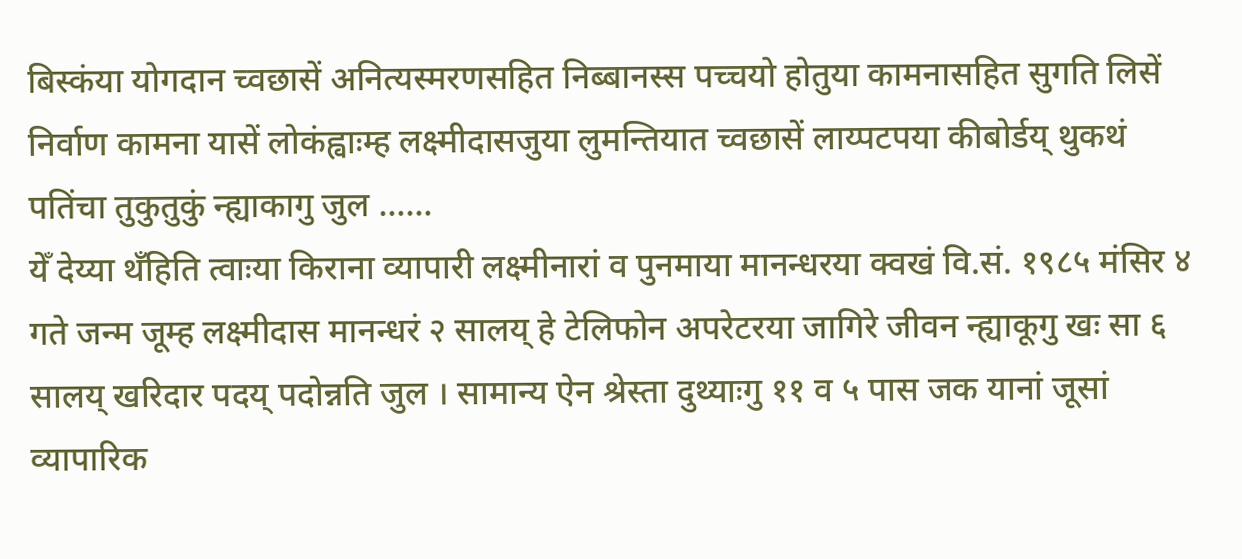बिस्कंया योगदान च्वछासें अनित्यस्मरणसहित निब्बानस्स पच्चयो होतुया कामनासहित सुगति लिसें निर्वाण कामना यासें लोकंह्वाःम्ह लक्ष्मीदासजुया लुमन्तियात च्वछासें लाय्पटपया कीबोर्डय् थुकथं पतिंचा तुकुतुकुं न्ह्याकागु जुल ……
येँ देय्या थँहिति त्वाःया किराना व्यापारी लक्ष्मीनारां व पुनमाया मानन्धरया क्वखं वि.सं. १९८५ मंसिर ४ गते जन्म जूम्ह लक्ष्मीदास मानन्धरं २ सालय् हे टेलिफोन अपरेटरया जागिरे जीवन न्ह्याकूगु खः सा ६ सालय् खरिदार पदय् पदोन्नति जुल । सामान्य ऐन श्रेस्ता दुथ्याःगु ११ व ५ पास जक यानां जूसां व्यापारिक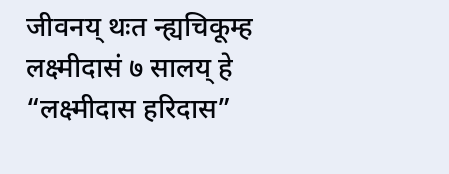जीवनय् थःत न्ह्यचिकूम्ह लक्ष्मीदासं ७ सालय् हे “लक्ष्मीदास हरिदास”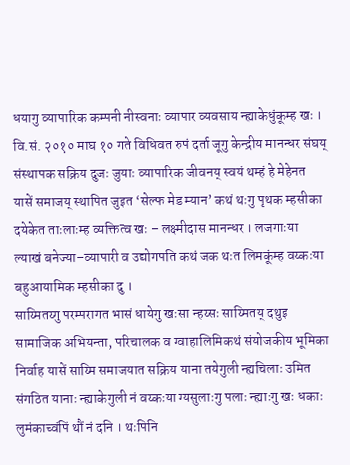धयागु व्यापारिक कम्पनी नीस्वनाः व्यापार व्यवसाय न्ह्याकेधुंकूम्ह खः ।
वि.सं. २०१० माघ १० गते विधिवत रुपं दर्ता जूगु केन्द्रीय मानन्धर संघय् संस्थापक सक्रिय दुजः जुयाः व्यापारिक जीवनय् स्वयं थम्हं हे मेहेनत यासें समाजय् स्थापित जुइत ‘सेल्फ मेड म्यान’ कथं थःगु पृथक म्हसीका दयेकेत ताःलाःम्ह व्यक्तित्व खः – लक्ष्मीदास मानन्धर । लजगाःया ल्याखं बनेज्या–व्यापारी व उद्योगपति कथं जक थःत लिमकूंम्ह वय्कःया बहुआयामिक म्हसीका दु ।
साय्मितय्गु परम्परागत भासं धायेगु खःसा न्हय्सः साय्मितय् दथुइ सामाजिक अभियन्ता, परिचालक व ग्वाहालिमिकथं संयोजकीय भूमिका निर्वाह यासें साय्मि समाजयात सक्रिय याना तयेगुली न्ह्यचिलाः उमित संगठित यानाः न्ह्याकेगुली नं वय्कःया ग्यसुलाःगु पलाः न्ह्याःगु खः धकाः लुमंकाच्वंपिं थौं नं दनि । थःपिनि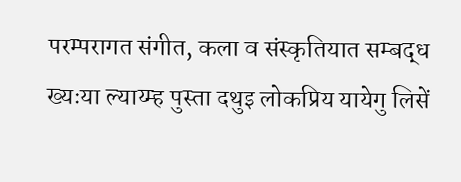परम्परागत संगीत, कला व संस्कृतियात सम्बद्ध ख्यःया ल्याय्म्ह पुस्ता दथुइ लोकप्रिय यायेगु लिसें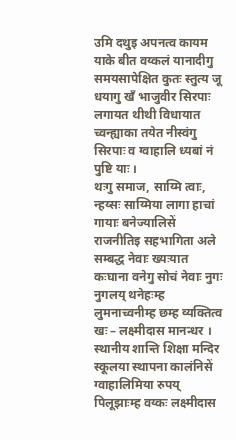उमि दथुइ अपनत्व कायम याके बीत वय्कलं यानादीगु समयसापेक्षित कुतः स्तुत्य जू धयागु खँ भाजुवीर सिरपाः लगायत थीथी विधायात च्वन्ह्याका तयेत नीस्वंगु सिरपाः व ग्वाहालि ध्यबां नं पुष्टि याः ।
थःगु समाज, साय्मि त्वाः, न्हय्सः साय्मिया लागा हाचां गायाः बनेज्यालिसें राजनीतिइ सहभागिता अले सम्बद्ध नेवाः ख्यःयात कःघाना वनेगु सोचं नेवाः नुगः नुगलय् थनेहःम्ह लुमनाच्वनीम्ह छम्ह व्यक्तित्व खः – लक्ष्मीदास मानन्धर ।
स्थानीय शान्ति शिक्षा मन्दिर स्कूलया स्थापना कालंनिसें ग्वाहालिमिया रुपय् पिलूझाःम्ह वय्कः लक्ष्मीदास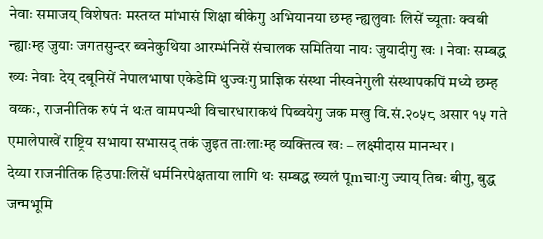नेवाः समाजय् विशेषतः मस्तय्त मांभासं शिक्षा बीकेगु अभियानया छम्ह न्ह्यलुवाः लिसें च्यूताः क्वबी न्ह्याःम्ह जुयाः जगतसुन्दर ब्वनेकुथिया आरम्भंनिसें संचालक समितिया नायः जुयादीगु खः । नेवाः सम्बद्ध ख्यः नेवाः देय् दबूनिसें नेपालभाषा एकेडेमि थुज्वःगु प्राज्ञिक संस्था नीस्वनेगुली संस्थापकपिं मध्ये छम्ह वय्कः, राजनीतिक रुपं नं थःत वामपन्थी विचारधाराकथं पिब्वयेगु जक मखु वि.सं.२०५८ असार १५ गते एमालेपाखें राष्ट्रिय सभाया सभासद् तकं जुइत ताःलाःम्ह व्यक्तित्व खः – लक्ष्मीदास मानन्धर ।
देय्या राजनीतिक हिउपाःलिसें धर्मनिरपेक्षताया लागि थः सम्बद्ध ख्यलं पूmचाःगु ज्याय् तिबः बीगु, बुद्ध जन्मभूमि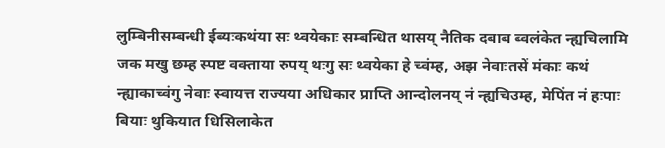लुम्बिनीसम्बन्धी ईब्यःकथंया सः थ्वयेकाः सम्बन्धित थासय् नैतिक दबाब ब्वलंकेत न्ह्यचिलामि जक मखु छम्ह स्पष्ट वक्ताया रुपय् थःगु सः थ्वयेका हे च्वंम्ह, अझ नेवाःतसें मंकाः कथं न्ह्याकाच्वंगु नेवाः स्वायत्त राज्यया अधिकार प्राप्ति आन्दोलनय् नं न्ह्यचिउम्ह, मेपिंत नं हःपाः बियाः थुकियात धिसिलाकेत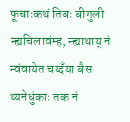फूचाःकथं तिबः बीगुली न्ह्यचिलावंम्ह, न्ह्याथाय् नं न्वंवायेत चय्दँया बैस थ्यनेधुंकाः तक नं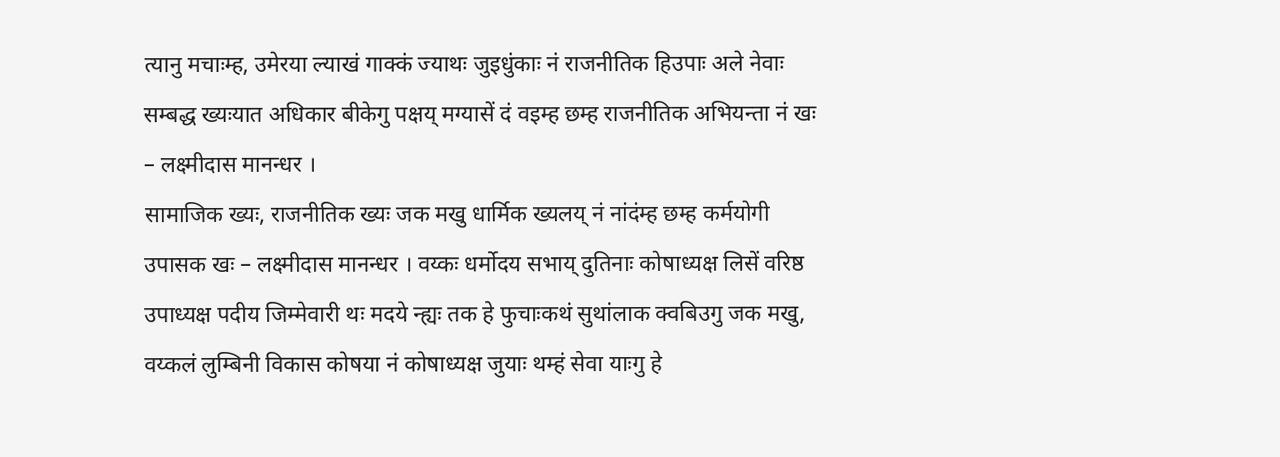त्यानु मचाःम्ह, उमेरया ल्याखं गाक्कं ज्याथः जुइधुंकाः नं राजनीतिक हिउपाः अले नेवाः सम्बद्ध ख्यःयात अधिकार बीकेगु पक्षय् मग्यासें दं वइम्ह छम्ह राजनीतिक अभियन्ता नं खः – लक्ष्मीदास मानन्धर ।
सामाजिक ख्यः, राजनीतिक ख्यः जक मखु धार्मिक ख्यलय् नं नांदंम्ह छम्ह कर्मयोगी उपासक खः – लक्ष्मीदास मानन्धर । वय्कः धर्मोदय सभाय् दुतिनाः कोषाध्यक्ष लिसें वरिष्ठ उपाध्यक्ष पदीय जिम्मेवारी थः मदये न्ह्यः तक हे फुचाःकथं सुथांलाक क्वबिउगु जक मखु, वय्कलं लुम्बिनी विकास कोषया नं कोषाध्यक्ष जुयाः थम्हं सेवा याःगु हे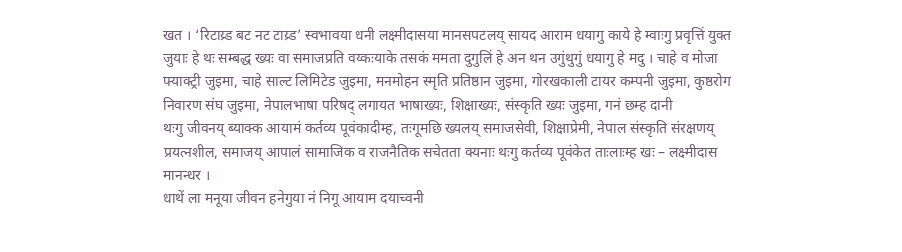खत । ‘रिटाय्र्ड बट नट टाय्र्ड’ स्वभावया धनी लक्ष्मीदासया मानसपटलय् सायद आराम धयागु काये हे म्वाःगु प्रवृत्तिं युक्त जुयाः हे थः सम्बद्ध ख्यः वा समाजप्रति वय्कःयाके तसकं ममता दुगुलिं हे अन थन उगुंथुगुं धयागु हे मदु । चाहे व मोजा फ्याक्ट्री जुइमा, चाहे साल्ट लिमिटेड जुइमा, मनमोहन स्मृति प्रतिष्ठान जुइमा, गोरखकाली टायर कम्पनी जुइमा, कुष्ठरोग निवारण संघ जुइमा, नेपालभाषा परिषद् लगायत भाषाख्यः, शिक्षाख्यः, संस्कृति ख्यः जुइमा, गनं छम्ह दानी
थःगु जीवनय् ब्याक्क आयामं कर्तव्य पूवंकादीम्ह, तःगूमछि ख्यलय् समाजसेवी, शिक्षाप्रेमी, नेपाल संस्कृति संरक्षणय् प्रयत्नशील, समाजय् आपालं सामाजिक व राजनैतिक सचेतता क्यनाः थःगु कर्तव्य पूवंकेत ताःलाःम्ह खः – लक्ष्मीदास मानन्धर ।
धाथें ला मनूया जीवन हनेगुया नं निगू आयाम दयाच्वनी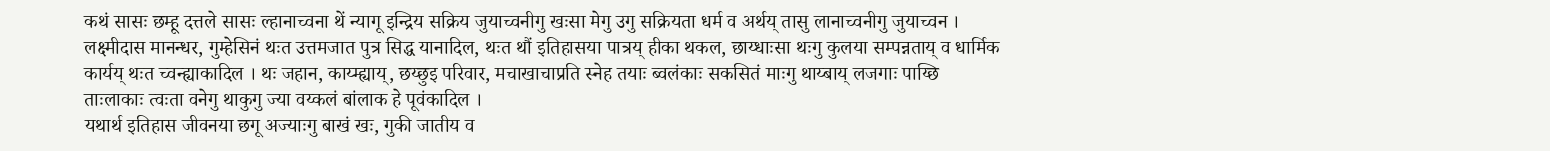कथं सासः छम्हू दत्तले सासः ल्हानाच्वना थें न्यागू इन्द्रिय सक्रिय जुयाच्वनीगु खःसा मेगु उगु सक्रियता धर्म व अर्थय् तासु लानाच्वनीगु जुयाच्वन । लक्ष्मीदास मानन्धर, गुम्हेसिनं थःत उत्तमजात पुत्र सिद्ध यानादिल, थःत थौं इतिहासया पात्रय् हीका थकल, छाय्धाःसा थःगु कुलया सम्पन्नताय् व धार्मिक कार्यय् थःत च्वन्ह्याकादिल । थः जहान, काय्म्ह्याय्, छय्छुइ परिवार, मचाखाचाप्रति स्नेह तयाः ब्वलंकाः सकसितं माःगु थाय्बाय् लजगाः पाय्छि ताःलाकाः त्वःता वनेगु थाकुगु ज्या वय्कलं बांलाक हे पूवंकादिल ।
यथार्थ इतिहास जीवनया छगू अज्याःगु बाखं खः, गुकी जातीय व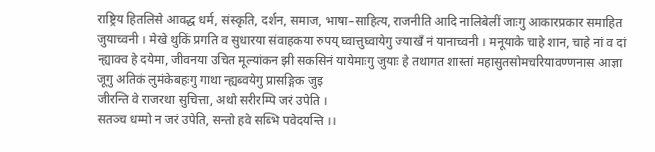राष्ट्रिय हितलिसे आवद्ध धर्म, संस्कृति, दर्शन, समाज, भाषा–साहित्य, राजनीति आदि नालिबेलीं जाःगु आकारप्रकार समाहित जुयाच्वनी । मेखे थुकिं प्रगति व सुधारया संवाहकया रुपय् घ्वात्तुघ्वायेगु ज्याखँ नं यानाच्वनी । मनूयाके चाहे शान, चाहे नां व दां न्ह्याक्व हे दयेमा, जीवनया उचित मूल्यांकन झी सकसिनं यायेमाःगु जुयाः हे तथागत शास्तां महासुतसोमचरियावण्णनास आज्ञा जूगु अतिकं लुमंकेबहःगु गाथा न्ह्यब्वयेगु प्रासङ्गिक जुइ
जीरन्ति वे राजरथा सुचित्ता, अथो सरीरम्पि जरं उपेति ।
सतञ्च धम्मो न जरं उपेति, सन्तो हवे सब्भि पवेदयन्ति ।।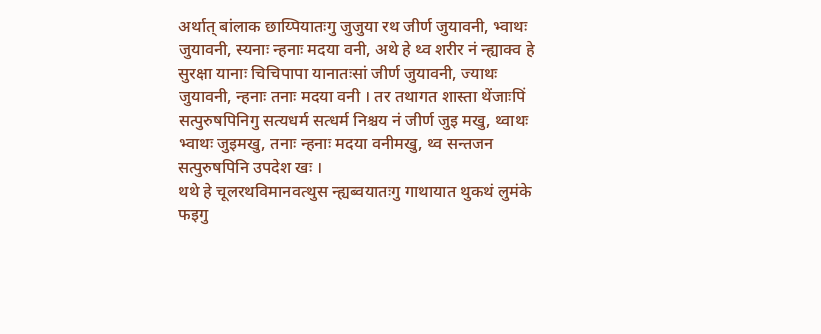अर्थात् बांलाक छाय्पियातःगु जुजुया रथ जीर्ण जुयावनी, भ्वाथः जुयावनी, स्यनाः न्हनाः मदया वनी, अथे हे थ्व शरीर नं न्ह्याक्व हे सुरक्षा यानाः चिचिपापा यानातःसां जीर्ण जुयावनी, ज्याथः जुयावनी, न्हनाः तनाः मदया वनी । तर तथागत शास्ता थेंजाःपिं सत्पुरुषपिनिगु सत्यधर्म सत्धर्म निश्चय नं जीर्ण जुइ मखु, थ्वाथः भ्वाथः जुइमखु, तनाः न्हनाः मदया वनीमखु, थ्व सन्तजन सत्पुरुषपिनि उपदेश खः ।
थथे हे चूलरथविमानवत्थुस न्ह्यब्वयातःगु गाथायात थुकथं लुमंके फइगु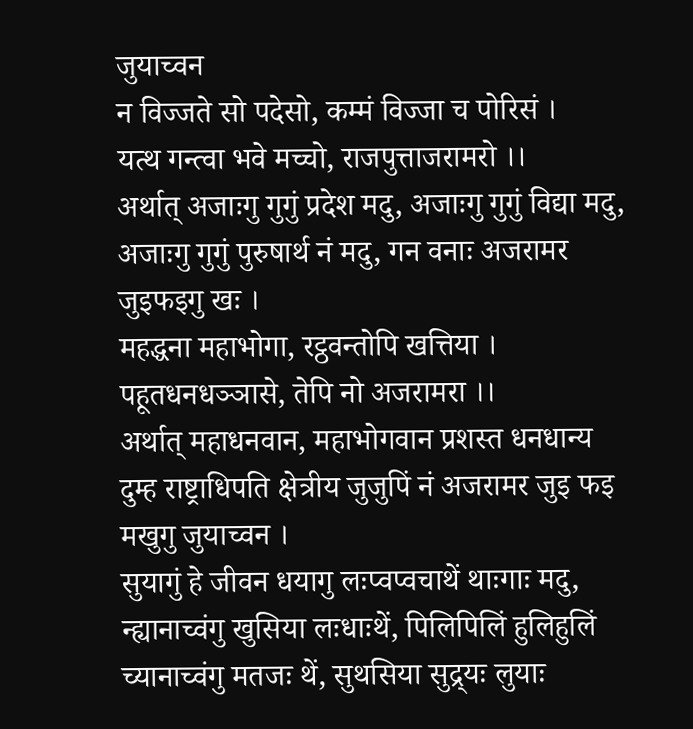जुयाच्वन
न विज्जते सो पदेसो, कम्मं विज्जा च पोरिसं ।
यत्थ गन्त्वा भवे मच्चो, राजपुत्ताजरामरो ।।
अर्थात् अजाःगु गुगुं प्रदेश मदु, अजाःगु गुगुं विद्या मदु, अजाःगु गुगुं पुरुषार्थ नं मदु, गन वनाः अजरामर जुइफइगु खः ।
महद्धना महाभोगा, रट्ठवन्तोपि खत्तिया ।
पहूतधनधञ्ञासे, तेपि नो अजरामरा ।।
अर्थात् महाधनवान, महाभोगवान प्रशस्त धनधान्य दुम्ह राष्ट्राधिपति क्षेत्रीय जुजुपिं नं अजरामर जुइ फइ मखुगु जुयाच्वन ।
सुयागुं हे जीवन धयागु लःप्वप्वचाथें थाःगाः मदु, न्ह्यानाच्वंगु खुसिया लःधाःथें, पिलिपिलिं हुलिहुलिं च्यानाच्वंगु मतजः थें, सुथसिया सुद्र्यः लुयाः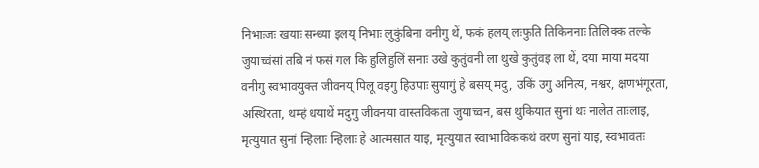निभाःजः खयाः सन्ध्या इलय् निभाः लुकुंबिना वनीगु थें, फकं हलय् लःफुति तिकिननाः तिलिक्क तल्के जुयाच्वंसां तबि नं फसं गल कि हुलिहुलिं सनाः उखे कुतुंवनी ला थुखे कुतुंवइ ला थें, दया माया मदया वनीगु स्वभावयुक्त जीवनय् पिलू वइगु हिउपाः सुयागुं हे बसय् मदु, उकिं उगु अनित्य, नश्वर, क्षणभंगूरता, अस्थिरता, थम्हं धयाथें मदुगु जीवनया वास्तविकता जुयाच्वन, बस थुकियात सुनां थः नालेत ताःलाइ, मृत्युयात सुनां न्हिलाः न्हिलाः हे आत्मसात याइ, मृत्युयात स्वाभाविककथं वरण सुनां याइ, स्वभावतः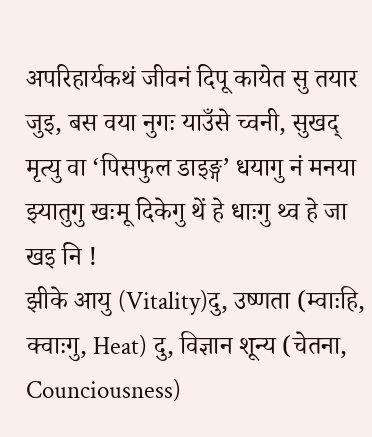अपरिहार्यकथं जीवनं दिपू कायेत सु तयार जुइ, बस वया नुगः याउँसे च्वनी, सुखद् मृत्यु वा ‘पिसफुल डाइङ्ग’ धयागु नं मनया झ्यातुगु खःमू दिकेगु थें हे धाःगु थ्व हे जा खइ नि !
झीके आयु (Vitality)दु, उष्णता (म्वाःहि, क्वाःगु, Heat) दु, विज्ञान शून्य (चेतना, Counciousness)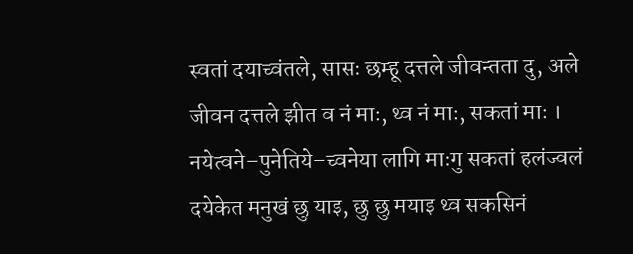स्वतां दयाच्वंतले, सासः छम्हू दत्तले जीवन्तता दु, अले जीवन दत्तले झीत व नं माः, थ्व नं माः, सकतां माः । नयेत्वने–पुनेतिये–च्वनेया लागि माःगु सकतां हलंज्वलं दयेकेत मनुखं छु याइ, छु छु मयाइ थ्व सकसिनं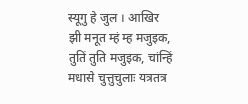स्यूगु हे जुल । आखिर झी मनूत म्हं म्ह मजुइक, तुतिं तुति मजुइक, चांन्हिं मधासे चुत्तुचुलाः यत्रतत्र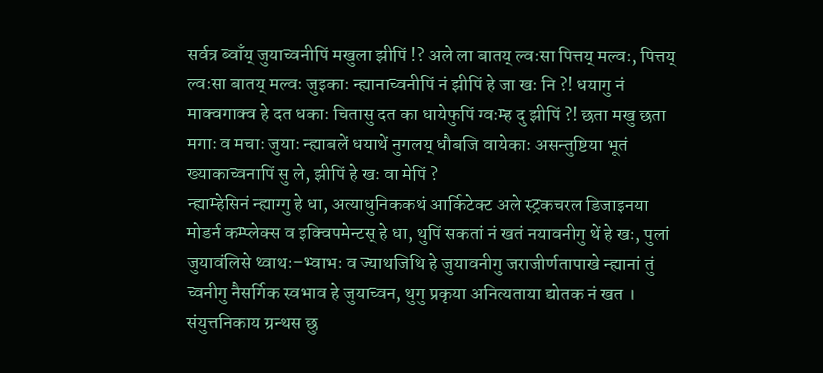सर्वत्र ब्वाँय् जुयाच्वनीपिं मखुला झीपिं !? अले ला बातय् ल्वःसा पित्तय् मल्वः, पित्तय् ल्वःसा बातय् मल्वः जुइकाः न्ह्यानाच्वनीपिं नं झीपिं हे जा खः नि ?! धयागु नं माक्वगाक्व हे दत धकाः चितासु दत का धायेफुपिं ग्वःम्ह दु झीपिं ?! छता मखु छता मगाः व मचाः जुयाः न्ह्याबलें धयाथें नुगलय् धौबजि वायेकाः असन्तुष्टिया भूतं ख्याकाच्वनापिं सु ले, झीपिं हे खः वा मेपिं ?
न्ह्याम्हेसिनं न्ह्याग्गु हे धा, अत्याधुनिककथं आर्किटेक्ट अले स्ट्रकचरल डिजाइनया मोडर्न कम्प्लेक्स व इक्विपमेन्टस् हे धा, थुपिं सकतां नं खतं नयावनीगु थें हे खः, पुलां जुयावंलिसे थ्वाथः–भ्वाभः व ज्याथजिथि हे जुयावनीगु जराजीर्णतापाखे न्ह्यानां तुं च्वनीगु नैसर्गिक स्वभाव हे जुयाच्वन, थुगु प्रकृया अनित्यताया द्योतक नं खत । संयुत्तनिकाय ग्रन्थस छु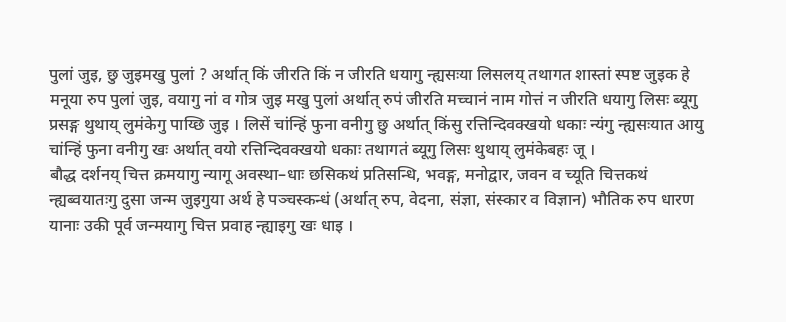पुलां जुइ, छु जुइमखु पुलां ? अर्थात् किं जीरति किं न जीरति धयागु न्ह्यसःया लिसलय् तथागत शास्तां स्पष्ट जुइक हे मनूया रुप पुलां जुइ, वयागु नां व गोत्र जुइ मखु पुलां अर्थात् रुपं जीरति मच्चानं नाम गोत्तं न जीरति धयागु लिसः ब्यूगु प्रसङ्ग थुथाय् लुमंकेगु पाय्छि जुइ । लिसें चांन्हिं फुना वनीगु छु अर्थात् किंसु रत्तिन्दिवक्खयो धकाः न्यंगु न्ह्यसःयात आयु चांन्हिं फुना वनीगु खः अर्थात् वयो रत्तिन्दिवक्खयो धकाः तथागतं ब्यूगु लिसः थुथाय् लुमंकेबहः जू ।
बौद्ध दर्शनय् चित्त क्रमयागु न्यागू अवस्था–धाः छसिकथं प्रतिसन्धि, भवङ्ग, मनोद्वार, जवन व च्यूति चित्तकथं न्ह्यब्वयातःगु दुसा जन्म जुइगुया अर्थ हे पञ्चस्कन्धं (अर्थात् रुप, वेदना, संज्ञा, संस्कार व विज्ञान) भौतिक रुप धारण यानाः उकी पूर्व जन्मयागु चित्त प्रवाह न्ह्याइगु खः धाइ ।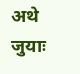अथे जुयाः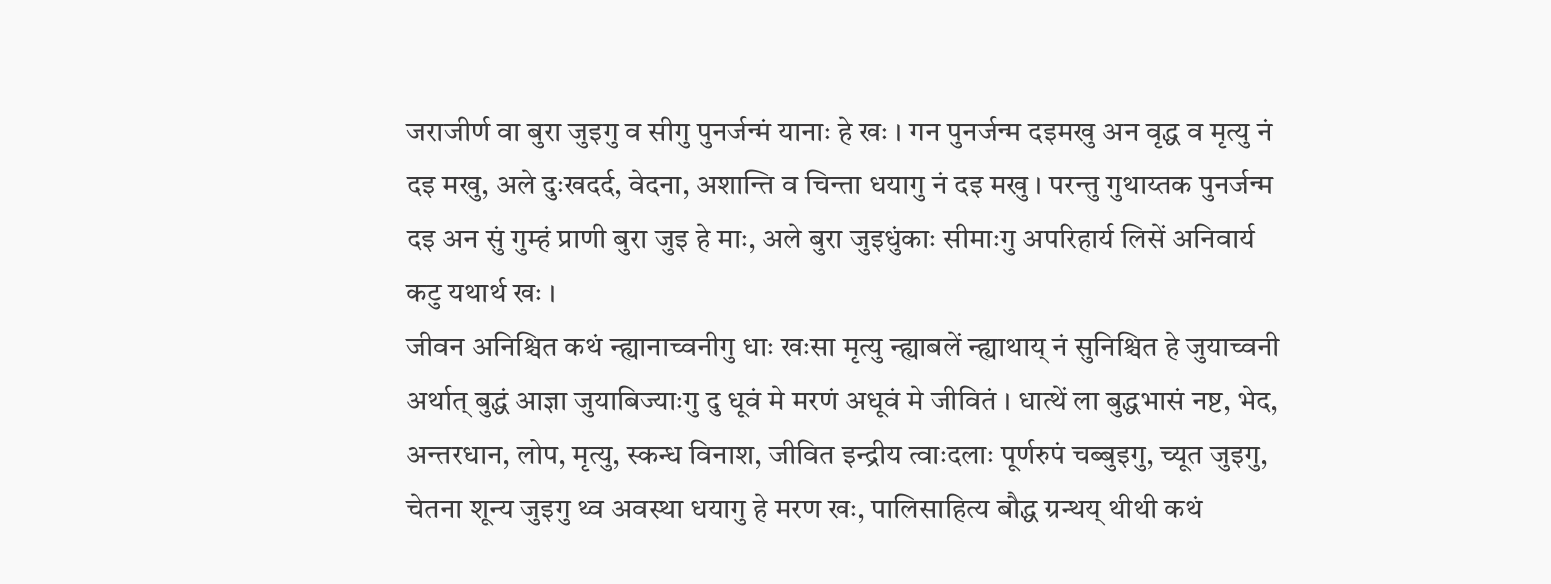जराजीर्ण वा बुरा जुइगु व सीगु पुनर्जन्मं यानाः हे खः । गन पुनर्जन्म दइमखु अन वृद्ध व मृत्यु नं दइ मखु, अले दुःखदर्द, वेदना, अशान्ति व चिन्ता धयागु नं दइ मखु । परन्तु गुथाय्तक पुनर्जन्म दइ अन सुं गुम्हं प्राणी बुरा जुइ हे माः, अले बुरा जुइधुंकाः सीमाःगु अपरिहार्य लिसें अनिवार्य कटु यथार्थ खः ।
जीवन अनिश्चित कथं न्ह्यानाच्वनीगु धाः खःसा मृत्यु न्ह्याबलें न्ह्याथाय् नं सुनिश्चित हे जुयाच्वनी अर्थात् बुद्धं आज्ञा जुयाबिज्याःगु दु धूवं मे मरणं अधूवं मे जीवितं । धात्थें ला बुद्धभासं नष्ट, भेद, अन्तरधान, लोप, मृत्यु, स्कन्ध विनाश, जीवित इन्द्रीय त्वाःदलाः पूर्णरुपं चब्बुइगु, च्यूत जुइगु, चेतना शून्य जुइगु थ्व अवस्था धयागु हे मरण खः, पालिसाहित्य बौद्ध ग्रन्थय् थीथी कथं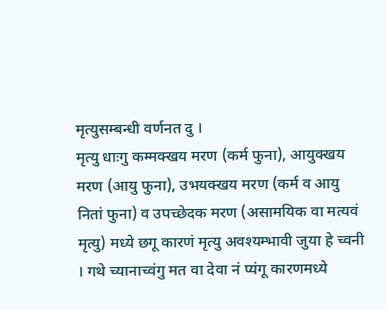मृत्युसम्बन्धी वर्णनत दु ।
मृत्यु धाःगु कम्मक्खय मरण (कर्म फुना), आयुक्खय मरण (आयु फुना), उभयक्खय मरण (कर्म व आयु नितां फुना) व उपच्छेदक मरण (असामयिक वा मत्यवं मृत्यु) मध्ये छगू कारणं मृत्यु अवश्यम्भावी जुया हे च्वनी । गथे च्यानाच्वंगु मत वा देवा नं प्यंगू कारणमध्ये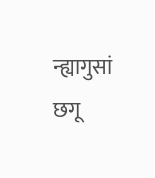न्ह्यागुसां छगू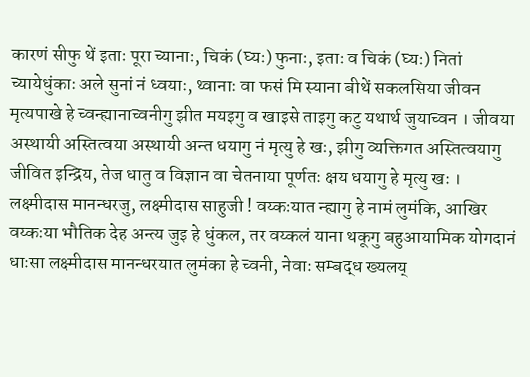कारणं सीफु थें इताः पूरा च्यानाः, चिकं (घ्यः) फुनाः, इताः व चिकं (घ्यः) नितां च्यायेधुंकाः अले सुनां नं ध्वयाः, थ्वानाः वा फसं मि स्याना बीथें सकलसिया जीवन मृत्यपाखे हे च्वन्ह्यानाच्वनीगु झीत मयइगु व खाइसे ताइगु कटु यथार्थ जुयाच्वन । जीवया अस्थायी अस्तित्वया अस्थायी अन्त धयागु नं मृत्यु हे खः, झीगु व्यक्तिगत अस्तित्वयागु जीवित इन्द्रिय, तेज धातु व विज्ञान वा चेतनाया पूर्णतः क्षय धयागु हे मृत्यु खः ।
लक्ष्मीदास मानन्धरजु, लक्ष्मीदास साहुजी ! वय्कःयात न्ह्यागु हे नामं लुमंकि, आखिर वय्कःया भौतिक देह अन्त्य जुइ हे धुंकल, तर वय्कलं याना थकूगु बहुआयामिक योगदानं धाःसा लक्ष्मीदास मानन्धरयात लुमंका हे च्वनी, नेवाः सम्बद्ध ख्यलय्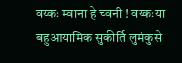वय्कः म्वाना हे च्वनी ! वय्कःया बहुआयामिक सुकीर्ति लुमंकुसे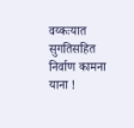वय्कःयात सुगतिसहित निर्वाण कामना याना !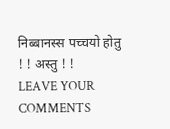निब्बानस्स पच्चयो होतु ! ! अस्तु ! !
LEAVE YOUR COMMENTS